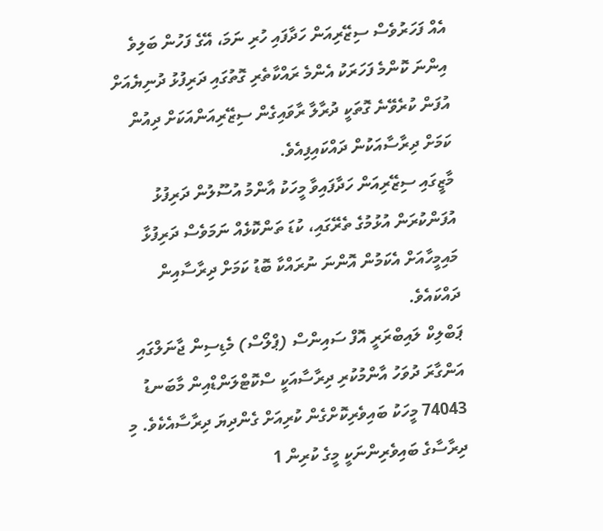އެއް ފަހަރުވެސް ސިޒޭރިއަން ހަދާފައި ހުރި ނަމަ، އޭގެ ފަހުން ބަލިވެ އިންނަ ކޮންމެ ފަހަރަކު އެންމެ ރައްކާތެރި ގޮތުގައި ދަރިފުޅު ދުނިޔެއަށް އުފަން ކުރެވޭނެ ގޮތަކީ ދުރާލާ ރާވައިގެން ސިޒޭރިއަންއަކަށް ދިއުން ކަމަށް ދިރާސާއަކުން ދައްކައިފިއެވެ.
މާޒީގައި ސިޒޭރިއަން ހަދާފައިވާ މީހަކު އާންމު އުސޫލުން ދަރިފުޅު އުފަންކުރަން އުޅުމުގެ ތެރޭގައި، ކުޑަ ތަންކޮޅެއް ނަމަވެސް ދަރިފުޅާ މައިމީހާއަށް އެކަމުން އޮންނަ ނުރައްކާ ބޮޑު ކަމަށް ދިރާސާއިން ދައްކައެވެ.
ޕަބްލިކް ލައިބްރަރީ އޮފް ސައިންސް (ޕްލޯސް) މެޑިސިން ޖާނަލްގައި އަންގާރަ ދުވަހު އާންމުކުރި ދިރާސާއަކީ ސްކޮޓްލަންޑްއިން މާބަނޑު 74043 މީހަކު ބައިވެރިކޮށްގެން ކުރިއަށް ގެންދިޔަ ދިރާސާއެކެވެ. މި ދިރާސާގެ ބައިވެރިންނަކީ މީގެ ކުރިން 1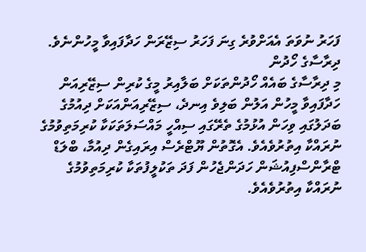ފަހަރު ނުވަތަ އެއަށްވުރެ ގިނަ ފަހަރު ސިޒޭރަން ހަދާފައިވާ މީހުންނެވެ.
ދިރާސާގެ ހޯދުން
މި ދިރާސާގެ ބައެއް ހޯދުންތަކަށް ބަލާއިރު މީގެ ކުރިން ސިޒޭރިއަން ހަދާފައިވާ މީހުން އަލުން ބަލިވެ އިނދެ، ސިޒޭރިއަންއަކަށް ދިއުމުގެ ބަދަލުގައި ވިހަން އުޅުމުގެ ތެރޭގައި ސިއްހީ މައްސަލަތަކަކާ ކުރިމަތިވުމުގެ ނުރައްކާ އިތުރުވެއެވެ. އެގޮތުން ޔޫޓްރެސް އިރައިގެން ދިއުމާ، ބްލަޑް ޓްރާންސްފިއުޝަން ހަދަންޖެހުން ފަދަ ތަކުލީފުތަކާ ކުރިމަތިވުމުގެ ނުރައްކާ އިތުރުވެއެވެ.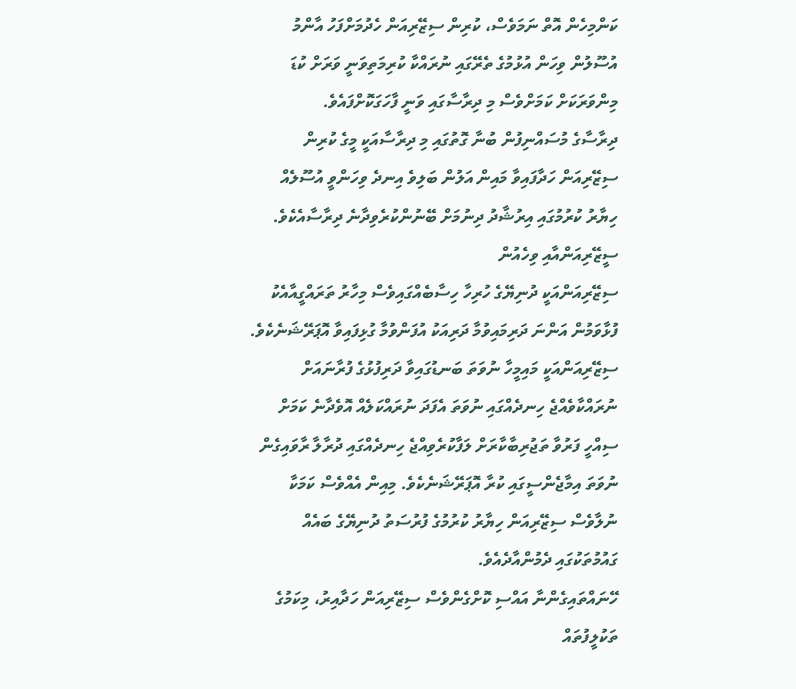ކަންމިހެން އޮތް ނަމަވެސް، ކުރިން ސިޒޭރިއަން ހެދުމަށްފަހު އާންމު އުސޫލުން ވިހަން އުޅުމުގެ ތެރޭގައި ނުރައްކާ ކުރިމަތިވަނީ ވަރަށް ކުޑަ މިންވަރަކަށް ކަމަށްވެސް މި ދިރާސާގައި ވަނީ ފާހަގަކޮށްފައެވެ.
ދިރާސާގެ މުސައްނިފުން ބުނާ ގޮތުގައި މި ދިރާސާއަކީ މީގެ ކުރިން ސިޒޭރިއަން ހަދާފައިވާ މައިން އަލުން ބަލިވެ އިނދެ ވިހަންވީ އުސޫލެއް ހިޔާރު ކުރުމުގައި އިރުޝާދު ދިނުމަށް ބޭނުންކުރެވިދާނެ ދިރާސާއެކެވެ.
ސީޒޭރިއަންއާއި ވިހެއުން
ސިޒޭރިއަންއަކީ ދުނިޔޭގެ ހުރިހާ ހިސާބެއްގައިވެސް މިހާރު ތަރައްގީއާއެކު ފުޅާވަމުން އަންނަ ދަރިމައިވުމާ ދަރިއަކު އުފަންވުމާ ގުޅިފައިވާ އޮޕަރޭޝަނެކެވެ. ސިޒޭރިއަންއަކީ މައިމީހާ ނުވަތަ ބަނޑުގައިވާ ދަރިފުޅުގެ ފުރާނައަށް ނުރައްކާވެއްޖެ ހިނދެއްގައި ނުވަތަ އެފަދަ ނުރައްކަލެއް އޮވެދާނެ ކަމަށް ސިއްހީ ފަރުވާ ތަޖުރިބާކާރަށް ލަފާކުރެވިއްޖެ ހިނދެއްގައި ދުރާލާ ރާވައިގެން ނުވަތަ އިމާޖެންސީގައި ކުރާ އޮޕަރޭޝަނެކެވެ. މިއިން އެއްވެސް ކަމަކާ ނުލާވެސް ސިޒޭރިއަން ހިޔާރު ކުރުމުގެ ފުރުސަތު ދުނިޔޭގެ ބައެއް ގައުމުތަކުގައި ދެމުންއާދެއެވެ.
ހޭނައްތައިގެންނާ އައްސި ކޮށްގެންވެސް ސިޒޭރިއަން ހަދާއިރު، މިކަމުގެ ތަކުލީފުތައް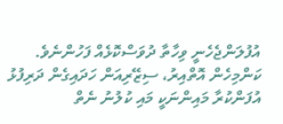އުފުލަންޖެހެނީ ވިހާތާ ދުވަސްކޮޅެއް ފަހުންނެވެ. ކަންމިހެން އޮތްއިރު، ސިޒޭރިއަން ހަދައިގެން ދަރިފުޅު އުފަންކުރާ މައިންނަކީ މައި ކުލުނު ނެތް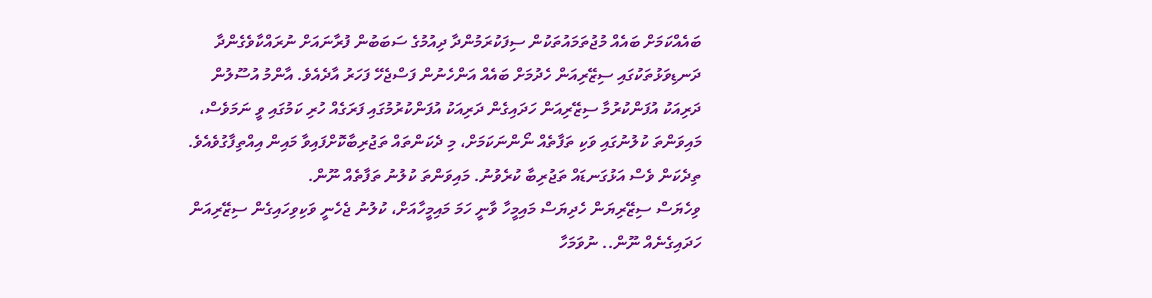ބައެއްކަމަށް ބައެއް މުޖުތަމައުތަކުން ސިފަކުރަމުންދާ ދިއުމުގެ ސަބަބުން ފުރާނައަށް ނުރައްކާވެގެންދާ ދަނޑިވަޅުތަކުގައި ސިޒޭރިއަން ހެދުމަށް ބައެއް އަންހެނުން ފަސްޖެހޭ ފަހަރު އާދެއެވެ. އާންމު އުސޫލުން ދަރިއަކު އުފަންކުރުމާ ސިޒޭރިއަން ހަދައިގެން ދަރިއަކު އުފަންކުރުމުގައި ފަރަގެއް ހުރި ކަމުގައި ވީ ނަމަވެސް، މައިވަންތަ ކުލުނުގައި ވަކި ތަފާތެއް ނޯންނަކަމަށް، މި ދެކަންތައް ތަޖުރިބާކޮށްފައިވާ މައިން އިއްތިފާގުވެއެވެ.
ތިދެކަން ވެސް އަޅުގަނޑައް ތަޖުރިބާ ކުރެވުނު. މައިވަންތަ ކުލުނު ތަފާތެއް ނޫން.
ވިހެޔަސް ސިޒޭރިޔަން ހެދިޔަސް މައިމީހާ ވާނީ ހަމަ މައިމީހާއަށް، ކުލުނު ޖެހެނީ ވަކިވިހައިގެން ސިޒޭރިއަން ހަދައިގެނެއް ނޫން.. ނުވަމަހާ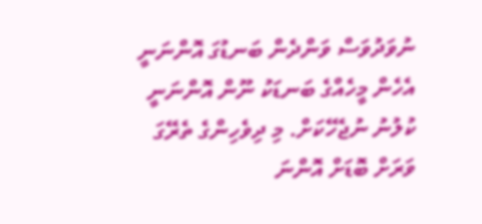ނުވަދުވަސް ވަންދެން ބަނޑުގަ އޮންނަނީ އެހެން މީހެއްގެ ބަނޑަކު ނޫން އޮންނަނީ ކުލުނު ނުޖެހޭކަށް. މި ދިވެހިންގެ ތެރޭގަ ވަރަށް ބޮޑަށް އޮންނަ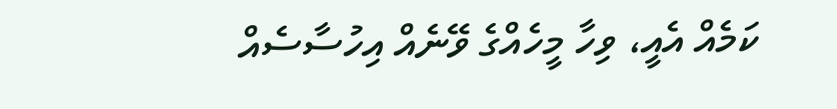ކަމެއް އެއީ، ވިހާ މީހެއްގެ ވޭނެއް އިހުސާސެއް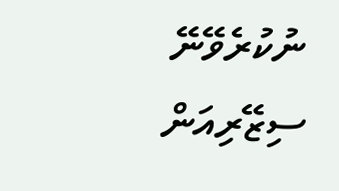ނުކުރެވޭނޭ ސިޒޭރިއަން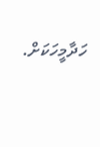ހަދާމީހަކަށް.